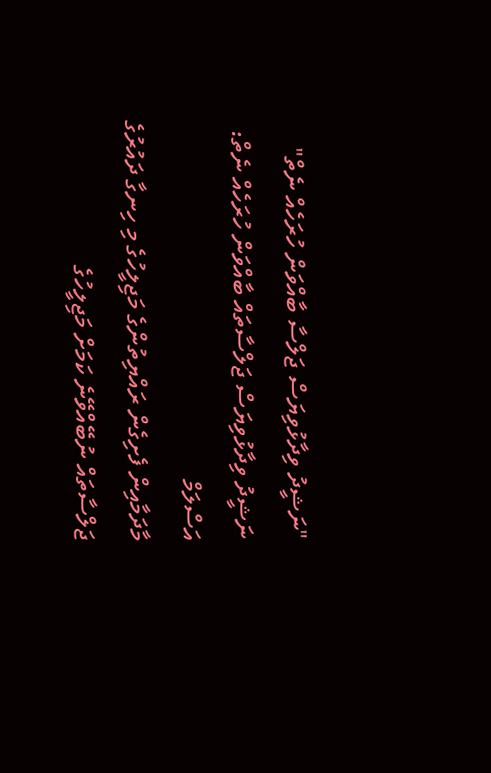"ނަޝީދު ވިދާޅުވިޔަސް ޖަލްސާ ބާއްވަން ހުރަހެއް ނެތް"
ނަޝީދު ވިދާޅުވިޔަސް ޖަލްސާތައް ބާއްވަން ހުރަހެއް ނެތް: އަސްލަމް
މާދަމާއިން ފެށިގެން ރައްޔިތުންގެ މަޖިލީހުގެ މި ހިނގާ ދައުރުގެ ޖަލްސާތައް ނުބޭއްވޭނެ ކަމަށް މަޖިލީހުގެ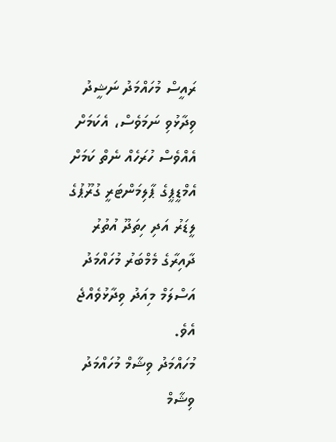ރައީސް މުހައްމަދު ނަޝީދު ވިދާޅުވި ނަމަވެސް، އެކަމަށް އެއްވެސް ހުރަހެއް ނެތް ކަމަށް އެމްޑީޕީގެ ޕާލިމަންޓަރީ ގުރޫޕުގެ ލީޑަރު އަދި ހިތަދޫ އުތުރު ދާއިރާގެ މެމްބަރު މުހައްމަދު އަސްލަމް މިއަދު ވިދާޅުވެއްޖެ އެވެ.
މުހައްމަދު ވިޝާމް މުހައްމަދު ވިޝާމް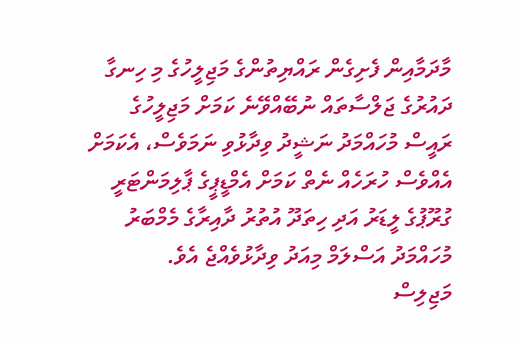މާދަމާއިން ފެށިގެން ރައްޔިތުންގެ މަޖިލީހުގެ މި ހިނގާ ދައުރުގެ ޖަލްސާތައް ނުބޭއްވޭނެ ކަމަށް މަޖިލީހުގެ ރައީސް މުހައްމަދު ނަޝީދު ވިދާޅުވި ނަމަވެސް، އެކަމަށް އެއްވެސް ހުރަހެއް ނެތް ކަމަށް އެމްޑީޕީގެ ޕާލިމަންޓަރީ ގުރޫޕުގެ ލީޑަރު އަދި ހިތަދޫ އުތުރު ދާއިރާގެ މެމްބަރު މުހައްމަދު އަސްލަމް މިއަދު ވިދާޅުވެއްޖެ އެވެ.
މަޖިލިސް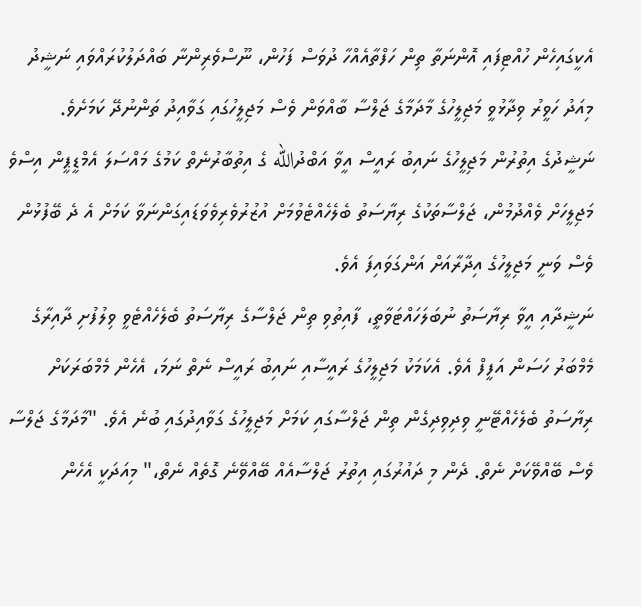އެކީގައިހެން ހުއްޓިފައި އޮންނަތާ ތިން ހަފްތާއެއްހާ ދުވަސް ފަހުން، ނޫސްވެރިންނާ ބައްދަލުކުރައްވައި ނަޝީދު މިއަދު ހަވީރު ވިދާޅުވީ މަޖިލީހުގެ މާދަމާގެ ޖަލްސާ ބާއްވަން ވެސް މަޖިލީހުގައި ގަވާއިދު ތަންނުދޭ ކަމަށެވެ.
ނަޝީދުގެ އިތުރުން މަޖިލީހުގެ ނައިބު ރައީސް އީވާ އަބްދުالله ގެ އިތުބާރުނެތް ކަމުގެ މައްސަލަ އެމްޑީޕީން އިސްވެ މަޖިލީހަށް ވެއްދުމުން، ޖަލްސާތަކުގެ ރިޔާސަތު ބެލެހެއްޓެވުމަށް އުޒުރުވެރިވެވަޑައިގަންނަވާ ކަމަށް އެ ދެ ބޭފުޅުން ވެސް ވަނީ މަޖިލީހުގެ އިދާރާއަށް އަންގަވައިފަ އެވެ.
ނަޝީދާއި އީވާ ރިޔާސަތު ނުބަލަހައްޓަވާތީ، ފާއިތުވި ތިން ޖަލްސާގެ ރިޔާސަތު ބެލެހެއްޓެވީ ވިލުފުށި ދާއިރާގެ މެމްބަރު ހަސަން އަފީފް އެވެ. އެކަމަކު މަޖިލީހުގެ ރައީސާއި ނައިބު ރައީސް ނެތް ނަމަ، އެހެން މެމްބަރަކަށް ރިޔާސަތު ބެލެހެއްޓޭނީ ވިދިވިދިގެން ތިން ޖަލްސާގައި ކަމަށް މަޖިލީހުގެ ގަވާއިދުގައި ބުނެ އެވެ. "މާދަމާގެ ޖަލްސާ ވެސް ބޭއްވޭކަށް ނެތް. ދެން މި ދައުރުގައި އިތުރު ޖަލްސާއެއް ބޭއްވޭނެ ގޮތެއް ނެތް،" މިއަދަކީ އެހެން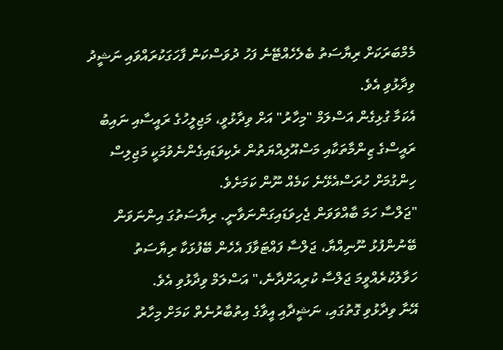މެމްބަރަކަށް ރިޔާސަތު ބެލެހެއްޓޭނެ ފަހު ދުވަސްކަން ފާހަގަކުރައްވައި ނަޝީދު ވިދާޅުވި އެވެ.
އެކަމާ ގުޅިގެން އަސްލަމް "މިހާރު" އަށް ވިދާޅުވީ، މަޖިލީހުގެ ރައީސާއި ނައިބު ރައީސްގެ ޒިންމާތަކާއި މަސްއޫލިއްޔަތުން ރެކިވަޑައިގެންނެވުމަކީ މަޖިލިސް ހިންގުމަށް ހުރަސްއެޅޭނެ ކަމެއް ނޫން ކަމަށެވެ.
"ޖަލްސާ ހަމަ ބާއްވަވަން ޖެހިވަޑައިގަންނަވާނީ. ރިޔާސަތުގަ އިންނަވަން ބޭނުންފުޅު ނޫނިއްޔާ، ޖަލްސާ ފައްޓަވާފަ އެހެން ބޭފުޅަކާ ރިޔާސަތު ހަވާލުކުރެއްވީމަ ޖަލްސާ ކުރިއަށްދާނެ،" އަސްލަމް ވިދާޅުވި އެވެ.
އޭނާ ވިދާޅުވި ގޮތުގައި، ނަޝީދާއި އީވާގެ އިތުބާރުނެތް ކަމަށް މިހާރު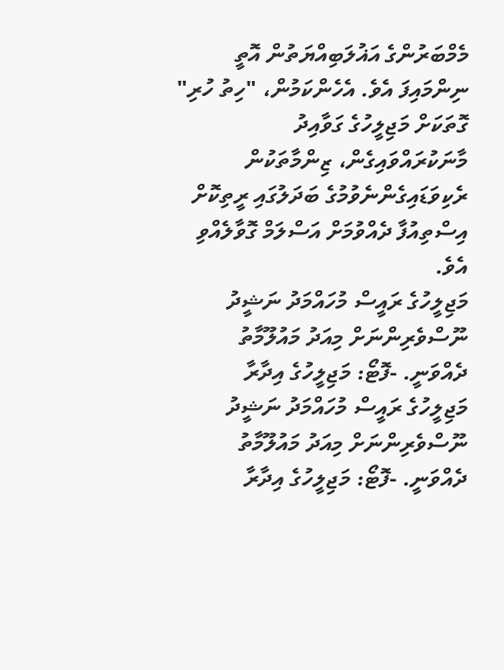މެމްބަރުންގެ އަޣުލަބިއްޔަތުން އޮތީ ނިންމައިފަ އެވެ. އެހެންކަމުން، "ހިތު ހުރި" ގޮތަކަށް މަޖިލީހުގެ ގަވާއިދު މާނަކުރައްވައިގެން، ޒިންމާތަކުން ރެކިވަޑައިގެންނެވުމުގެ ބަދަލުގައި ރީތިކޮށް އިސްތިއުފާ ދެއްވުމަށް އަސްލަމް ގޮވާލެއްވި އެވެ.
މަޖިލީހުގެ ރައީސް މުހައްމަދު ނަޝީދު ނޫސްވެރިންނަށް މިއަދު މައުލޫމާތު ދެއްވަނީ. -ފޮޓޯ: މަޖިލީހުގެ އިދާރާ
މަޖިލީހުގެ ރައީސް މުހައްމަދު ނަޝީދު ނޫސްވެރިންނަށް މިއަދު މައުލޫމާތު ދެއްވަނީ. -ފޮޓޯ: މަޖިލީހުގެ އިދާރާ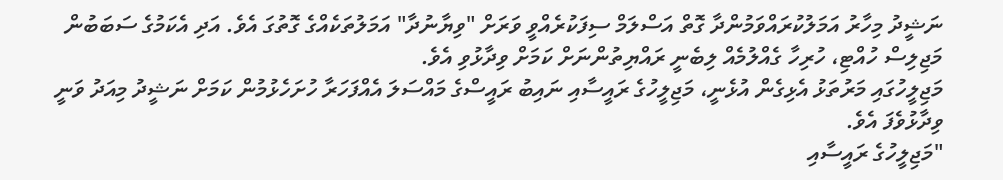ނަޝީދު މިހާރު އަމަލުކުރައްވަމުންދާ ގޮތް އަސްލަމް ސިފަކުރެއްވީ ވަރަށް "ވިޔާނުދާ" އަމަލުތަކެއްގެ ގޮތުގަ އެވެ. އަދި އެކަމުގެ ސަބަބުން މަޖިލިސް ހުއްޓި، ހުރިހާ ގެއްލުމެއް ލިބެނީ ރައްޔިތުންނަށް ކަމަށް ވިދާޅުވި އެވެ.
މަޖިލީހުގައި މަރުތަޅު އެޅިގެން އުޅެނީ، މަޖިލީހުގެ ރައީސާއި ނައިބު ރައީސްގެ މައްސަލަ އެއްފަހަރާ ހުށަހެޅުމުން ކަމަށް ނަޝީދު މިއަދު ވަނީ ވިދާޅުވެފަ އެވެ.
"މަޖިލީހުގެ ރައީސާއި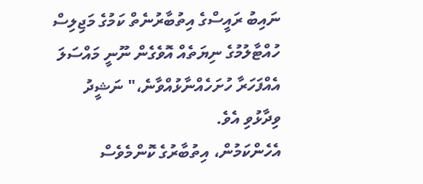ނައިބު ރައީސްގެ އިތުބާރުނެތް ކަމުގެ މަޖިލިސް ހުއްޓާލުމުގެ ނިޔަތެއް އޮވެގެން ނޫނީ މައްސަލަ އެއްފަހަރާ ހުށަހެއްނާޅުއްވާނެ،" ނަޝީދު ވިދާޅުވި އެވެ.
އެހެންކަމުން، އިތުބާރުގެ ކޮންމެވެސް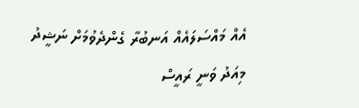އެއް މައްސަލައެއް އަނބުރާ ގެންދެވުމަށް ނަޝީދު މިއަދު ވަނީ ރައީސް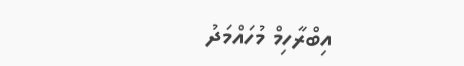އިބްރާހިމް މުހައްމަދު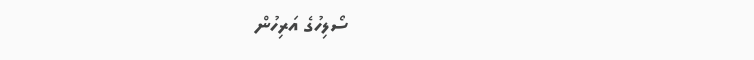ސޯލިހުގެ އަރިހުން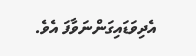އެދިވަޑައިގަންނަވާފަ އެވެ.